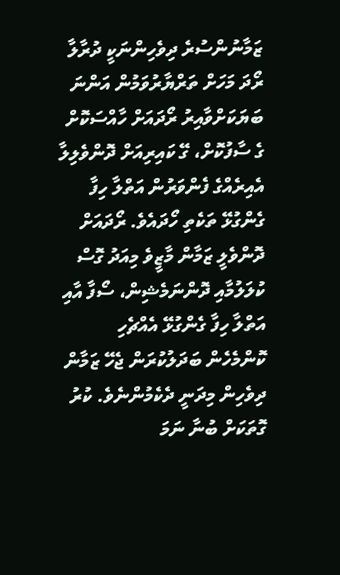ޒަމާނުންސުރެ ދިވެހިންނަކީ ދުރާލާ ރޯދަ މަހަށް ތަރްޔާރުވަމުން އަންނަ ބަޔަކަށްވާއިރު ރޯދައަށް ހާއްސަކޮށް ގެ ސާފުކޮށް، ގޭ ކައިރިއަށް ދޮންވެލިލާ އެއިރެއްގެ ފެންވަރުން އަތްލާ ހިފާ ގެންގުޅޭ ތަކެތި ހޯދައެވެ. ރޯދައަށް ދޮންވެލީ ޒަމާން މާޒީވެ މިއަދު ގޮސް ކުލަލުމާއި ދޮންނަމެޝިން، ސޯފާ އާއި އަތްލާ ހިފާ ގެންގުޅޭ އެއްޗެހި ކޮންމެހެން ބަދަލުކުރަން ޖެހޭ ޒަމާން ދިވެހިން މިދަނީ ދެކެމުންނެވެ. ކުރު ގޮތަކަށް ބުނާ ނަމަ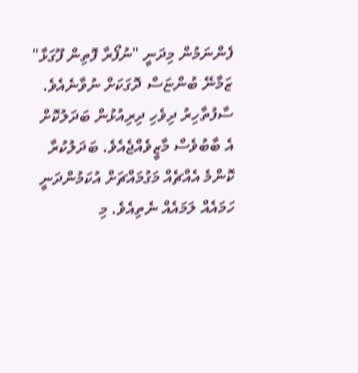ފެންނަމުން މިދަނީ "ނުފޯރާ ފޮތިން ފޫގަޅާ" ޒަމާނޭ ބުންޏަސް ދޮގަކަށް ނުވާނެއެވެ.
ސާފުތާހިރު ދިވެހި ދިރިއުޅުން ބަދަލުކޮށް އެ ބާބުވެސް މާޒީވެއްޖެއެވެ. ބަދަލުކުރާ ކޮންމެ އެއްޗެއް މަގުމައްޗަށް އުކަމުންދަނީ ހަމައެއް ލަމައެއް ނެތިއެވެ. މި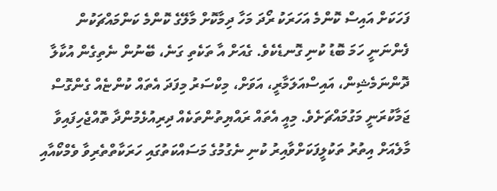ފަހަކަށް އައިސް ކޮންމެ އަހަރަކު ރޯދަ މަހާ ދިމާކޮށް މާލޭގެ ކޮންމެ ކަންމައްޗަކުން ފެންނަނީ ހަމަ ބޮޑު ކުނި ގޮނޑެކެވެ. ގެއަށް އާ ތަކެތި ގަނެ، ބޭނުން ނެތިގެން އުކާލާ ދޮންނަމެޝިން، އައިސްއަލަމާރީ، އަވަށް، މިކްސަރު މިފަދަ އެތައް ކުންޏެއް ގެންގޮސް ޖަމާކުރަނީ މަގުމައްޗަށެވެ. މިއީ އެތައް ރައްޔިތުންތަކެއް ދިރިއުޅެމުންދާ ތޮއްޖެހިފައިވާ މާލެއަށް އިތުރު ތަކުލީފަކަށްވާއިރު ކުނި ނެގުމުގެ މަސައްކަތުގައި ހަރަކާތްތެރިވާ ވެމްކޯއާއި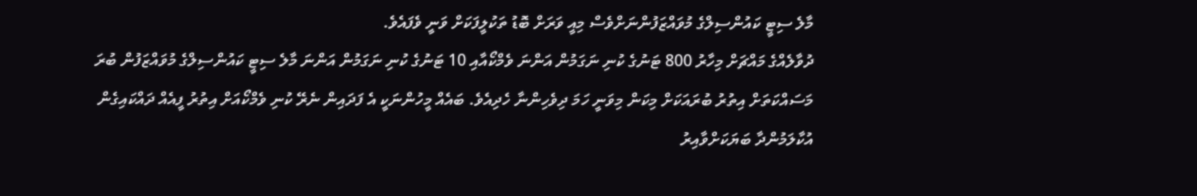މާލެ ސިޓީ ކައުންސިލްގެ މުވައްޒަފުންނަށްވެސް މިއީ ވަރަށް ބޮޑު ތަކުލީފަކަށް ވަނީ ވެފައެވެ.
ދުވާލެއްގެ މައްޗަށް މިހާރު 800 ޓަނުގެ ކުނި ނަގަމުން އަންނަ ވެމްކޯއާއި 10 ޓަނުގެ ކުނި ނަގަމުން އަންނަ މާލެ ސިޓީ ކައުންސިލްގެ މުވައްޒަފުން ބުރަ މަސައްކަތަށް އިތުރު ބުރައަކަށް މިކަން މިވަނީ ހަމަ ދިވެހިންނާ ހެދިއެވެ. ބައެއް މީހުންނަކީ އެ ފަދައިން ނެރޭ ކުނި ވެމްކޯއަށް އިތުރު ފީއެއް ދައްކައިގެން އުކާލަމުންދާ ބަޔަކަށްވާއިރު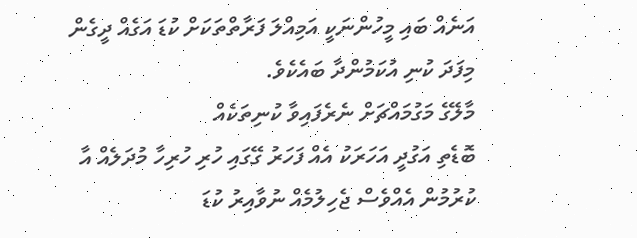އަނެއް ބައި މީހުންނަކީ އަމިއްލަ ފަރާތްތަކަށް ކުޑަ އަގެއް ދީގެން މިފަދަ ކުނި އުކަމުންދާ ބައެކެވެ.
މާލޭގެ މަގުމައްޗަށް ނެރެފައިވާ ކުނިތަކެއް
ބޮޑެތި އަގުދީ އަހަރަކު އެއް ފަހަރު ގޭގައި ހުރި ހުރިހާ މުދަލެއް އާ ކުރުމުން އެއްވެސް ޖެހިލުމެއް ނުވާއިރު ކުޑަ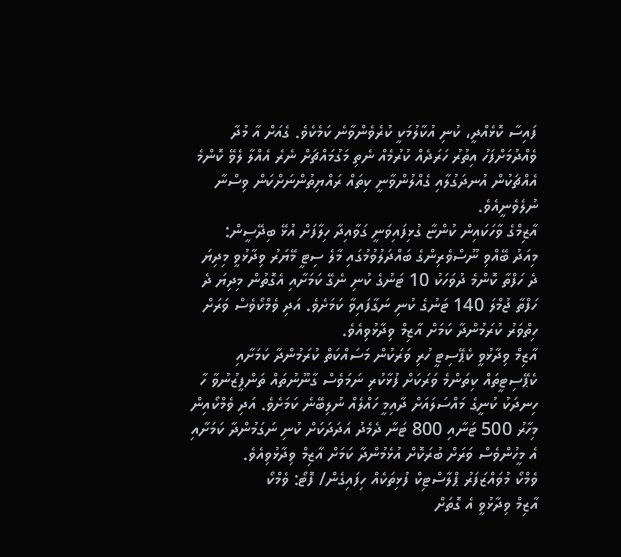ފައިސާ ކޮޅެއްދީ، ކުނި އުކާލުމަކީ ކުރެވެންވާނެ ކަމެކެވެ. ގެއަށް އާ މުދާ ވެއްދުމަށްފަހު އިތުރު ހަރަދެއް ކުރުމެއް ނެތި މަގުމައްޗަށް ނެރެ އެއްލާ ލެވޭ ކޮންމެ އެއްޗަކުން އުނދަގުލާއި ގެއްލުންވާނީ ކިތައް ރައްޔިތުންނަށްކަން ވިސްނާ ނުލެވެނީއެވެ.
އާޒިމްގެ ވާހަކައިން ކުންޏާ ގުޅިފައިވަނީ ގަވާއިދާ ހިލާފަށް އުޅޭ ބިދޭސީން:
މިއަދު ބޭއްވި ނޫސްވެރިންގެ ބައްދަލުވުމުގައި މާލެ ސިޓީ މޭޔަރު ވިދާޅުވީ މިދިޔަ ދެ ހަފްތާ ކޮންމެ ދުވަހަކު 10 ޓަނުގެ ކުނި ނެގޭ ކަމަށާއި އެގޮތުން މިދިޔަ ދެ ހަފްތާ ޖުމްލަ 140 ޓަނުގެ ކުނި ނަގާފައިވާ ކަމަށެވެ. އަދި ވެމްކޯވެސް ވަރަށް ހިތްވަރު ކުރަމުންދާ ކަމަށް އާޒިމް ވިދާޅުވިއެވެ.
އާޒިމް ވިދާޅުވީ ކެޕޭސިޓީ ހުރި ވަރަކުން މަސައްކަތް ކުރަމުންދާ ކަމަށާއި ކެޕޭސިޓީތައް ކިތަންމެ ވަރަކަށް ފުޅާކުރި ނަމަވެސް ގާނޫނުތައް ތަންފީޒުނުވާ ހާ ހިނދަކު ކުނީގެ މައްސަލައަށް ދާއިމީ ހައްލެއް ނުލިބޭނެ ކަމަށެވެ. އަދި ވެމްކޯއިން މިހާރު 500 ޓަނާއި 800 ޓަނާ ދެމެދު އަދަދަކަށް ކުނި ނަގަމުންދާ ކަމަށާއި އެ މީހުންވެސް ވަރަށް ބުރަކޮށް އުޅެމުންދާ ކަމަށް އާޒިމް ވިދާޅުވިއެވެ.
ވެމްކޯ މުވައްޒަފަރު ޕްލާސްޓިކް ފުޅިތަކެއް ހިފައިގެން/ ފޮޓޯ: ވެމްކޯ
އާޒިމް ވިދާޅުވީ އެ ގޮތަށް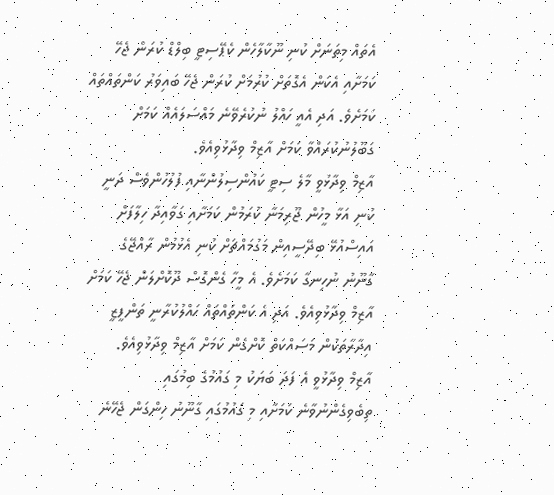އެތައް މިތަނަށް ކުނި ނޫކާލާހެން ކެޕޭސިޓީ ބިލްޑް ކުރަން ޖެހޭ ކަމަށާއި އެކަން އެގޮތަށް ކުރުމަށް ކުރަން ޖެހޭ ބައިވަރު ކަންތައްތައް ކަމަށެވެ. އަދި އެއީ ހައްލު ނުކުރެވޭނެ މައްސަލައެއް ކަމަށް ގަބޫލުނުކުރައްވާ ކަމަށް އާޒިމް ވިދާޅުވިއެވެ.
އާޒިމް ވިދާޅުވީ މާލެ ސިޓީ ކައުންސިލުންނާއި ފުލުހުންވެސް ދަނީ ކުނި އަޅާ މީހުން ޖޫރިމަނާ ކުރަމުން ކަމަށާއި ގަވާއިދާ ހިލާފަށް އައިސްއުޅޭ ބިދޭސީއިން މަގުމައްޗަށް ކުނި އެޅުމުން ރާއްޖޭގެ ގާނޫނު ނުހިނގާ ކަމަށެވެ. އެ މީހާ ގެންގޮސް ދޫކޮށްލަން ޖެހޭ ކަމަށް އާޒިމް ވިދާޅުވިއެވެ. އަދި އެ ކަންތައްތައް ހައްލުކުރާނީ ތަންފީޒީ އިދާރާތަކުން މަސައްކަތް ކޮށްގެން ކަމަށް އާޒިމް ވިދާޅުވިއެވެ.
އާޒިމް ވިދާޅުވީ އެ ފަދަ ބަޔަކު މި ގައުމުގެ ބިމުގައި ތިބެވިގެންނުވާނެ ކަމަށާއި މި ގައުމުގައި ގާނޫނު ހިންގަން ޖެހޭނެ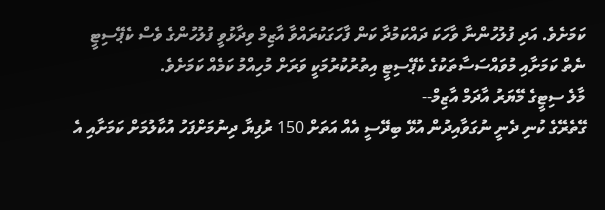ކަމަށެވެ. އަދި ފުލުހުންނާ ވާހަކަ ދައްކަމުދާ ކަން ފާހަގަކުރައްވާ އާޒިމް ވިދާޅުވީ ފުލުހުންގެ ވެސް ކެޕޭސިޓީ ނެތް ކަމަށާއި މުވައްސަސާތަކުގެ ކެޕޭސިޓީ އިތުރުކުރުމަކީ ވަރަށް މުހިއްމު ކަމެއް ކަމަށެވެ.
މާލެ ސިޓީގެ މޭޔަރު އާދަމް އާޒިމް--
ގޭތެރޭގެ ކުނި ދެނީ ނުގަވާއިދުން އުޅޭ ބިދޭސީ އެއް އަތަށް 150 ރުފިޔާ ދިނުމަށްފަހު އުކާލުމަށް ކަމަށާއި އެ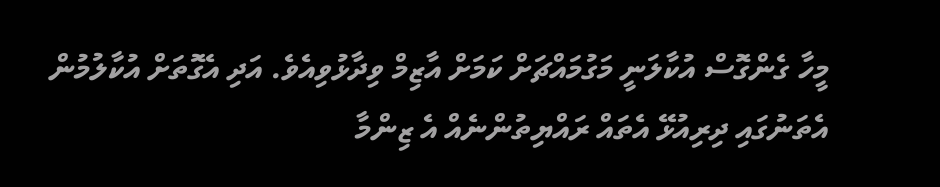މީހާ ގެންގޮސް އުކާލަނީ މަގުމައްޗަށް ކަމަށް އާޒިމް ވިދާޅުވިއެވެ. އަދި އެގޮތަށް އުކާލުމުން އެތަނުގައި ދިރިއުޅޭ އެތައް ރައްޔިތުންނެއް އެ ޒިންމާ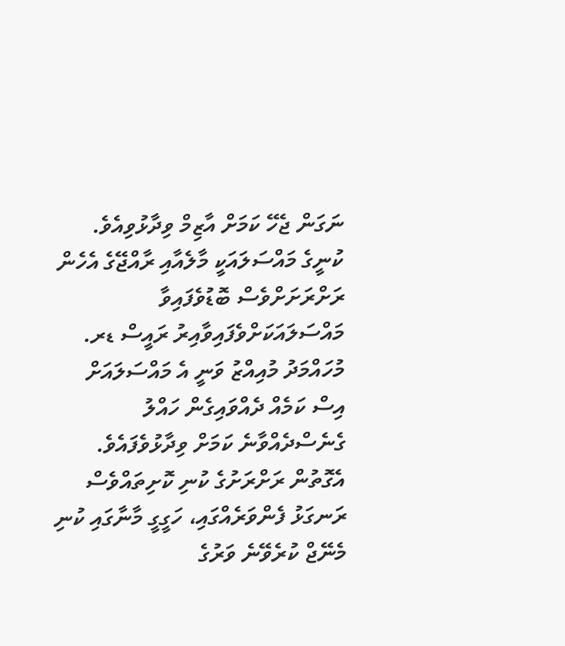ނަގަން ޖެހޭ ކަމަށް އާޒިމް ވިދާޅުވިއެވެ.
ކުނީގެ މައްސަލައަކީ މާލެއާއި ރާއްޖޭގެ އެހެން ރަށްރަށަށްވެސް ބޮޑުވެފައިވާ މައްސަލައަކަށްވެފައިވާއިރު ރައީސް ޑރ. މުހައްމަދު މުއިއްޒު ވަނީ އެ މައްސަލައަށް އިސް ކަމެއް ދެއްވައިގެން ހައްލު ގެނެސްދެއްވާނެ ކަމަށް ވިދާޅުވެފައެވެ. އެގޮތުން ރަށްރަށުގެ ކުނި ކޮށިތައްވެސް ރަނގަޅު ފެންވަރެއްގައި، ހަގީގީ މާނާގައި ކުނި މެނޭޖް ކުރެވޭނެ ވަރުގެ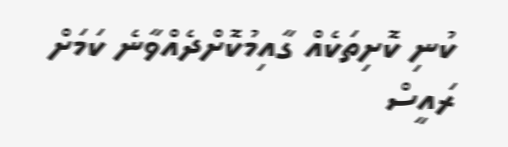ކުނި ކޮށިތަކެއް ގާއިމުކޮށްދެއްވާނެ ކަމަށް ރައީސް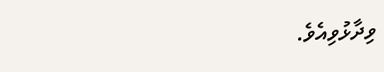ވިދާޅުވިއެވެ.